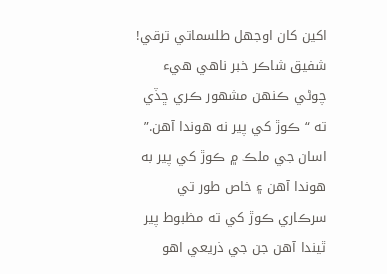اکين کان اوجھل طلسماتي ترقي! شفيق شاڪر خبر ناهي هيء چوڻي ڪنهن مشهور ڪري ڇڏي ته “ ڪوڙ کي پير نه هوندا آهن.” اسان جي ملڪ ۾ ڪوڙ کي پير به هوندا آهن ۽ خاص طور تي سرڪاري ڪوڙ کي ته مظبوط پير ٿيندا آهن جن جي ذريعي اهو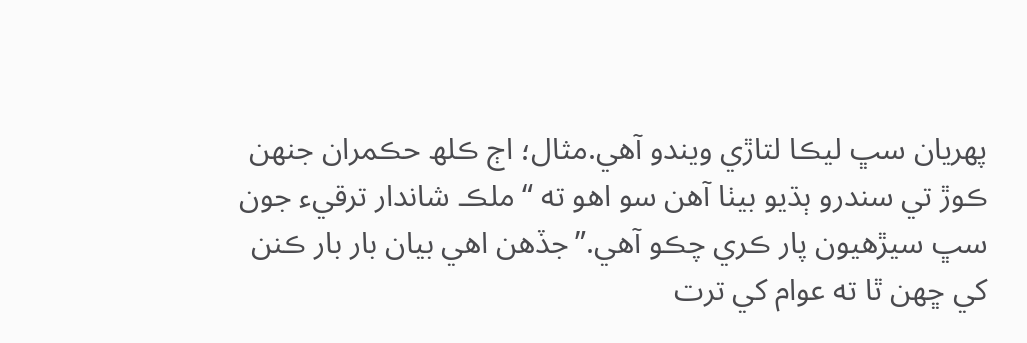پهريان سڀ ليڪا لتاڙي ويندو آهي.مثال؛ اڄ ڪلھ حڪمران جنهن ڪوڙ تي سندرو ٻڌيو بيٺا آهن سو اهو ته “ ملڪ شاندار ترقيء جون سڀ سيڙهيون پار ڪري چڪو آهي.”جڏهن اهي بيان بار بار ڪنن کي ڇهن ٿا ته عوام کي ترت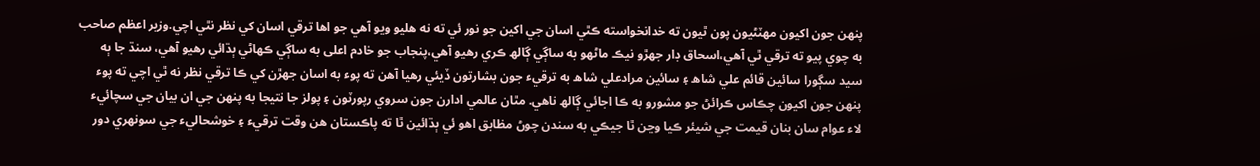پنهن جون اکيون مهٽڻيون پون ٿيون ته خدانخواسته ڪٿي اسان جي اکين جو نور ئي ته نه هليو ويو آهي جو اها ترقي اسان کي نظر نٿي اچي.وزير اعظم صاحب به چوي پيو ته ترقي ٿي آهي،اسحاق ڊار جهڙو نيڪ ماڻهو به ساڳي ڳالھ ڪري رهيو آهي،پنجاب جو خادم اعلى به ساڳي ڪهاڻي ٻڌائي رهيو آهي، سنڌ جا ٻه سيد سڳورا سائين قائم علي شاھ ۽ سائين مرادعلي شاھ به ترقيء جون بشارتون ڏيئي رهيا آهن ته پوء به اسان جهڙن کي ڪا ترقي نظر نه ٿي اچي ته پوء پنهن جون اکيون چڪاس ڪرائڻ جو مشورو به ڪا اجائي ڳالھ ناهي. مٿان عالمي ادارن جون سروي رپورٽون ۽ پولز جا نتيجا به پنهن جي ان بيان جي سچائيء لاء عوام سان بنان قيمت جي شيئر ڪيا وڃن ٿا جيڪي به سندن چوڻ مظابق اهو ئي ٻڌائين ٿا ته پاڪستان هن وقت ترقيء ۽ خوشحاليء جي سونهري دور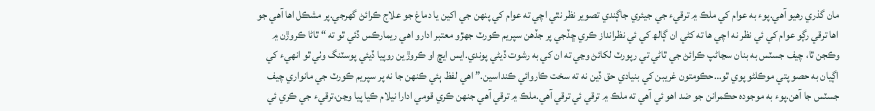مان گذري رهيو آهي.پوء به عوام کي ملڪ ۾ ترقيء جي جيئري جاڳندي تصوير نظر نٿي اچي ته عوام کي پنهن جي اکين يا دماغ جو علاج ڪرائڻ گھرجي.پر مشڪل اها آهي جو اها ترقي رڳو عوام کي ئي نظر نه اچي ها ته کڻي ان ڳالھ کي ئي نظرانداز ڪري ڇڏجي پر جڏهن سپريم ڪورٽ جهڙو معتبر ادارو اهي ريمارڪس ڏئي ٿو ته “ ٿاڻا ڪروڙن ۾ وڪجن ٿا، چيف جسٽس به بنان سڃاڻپ ڪرائڻ جي ٿاڻي تي رپورٽ لکائڻ وڃي ته ان کي به رشوت ڏيڻي پوندي.ايس ايڇ او ڪروڙين روپيا ڏيئي پوسٽنگ وٺي ٿو انهيء کي اڳيان به حصو پتي موڪلڻو پوي ٿو…حڪومتون غريبن کي بنيادي حق ڏين نه ته سخت ڪاروائي ڪنداسين.” اهي لفظ ٻئي ڪنهن جا نه پر سپريم ڪورٽ جي مانواري چيف جسٽس جا آهن.پوء به موجوده حڪمرانن جو ضد اهو ئي آهي ته ملڪ ۾ ترقي ئي ترقي آهي.ملڪ ۾ ترقي آهي جنهن ڪري قومي ادارا نيلام ڪيا پيا وڃن،ترقيء جي ڪري ئي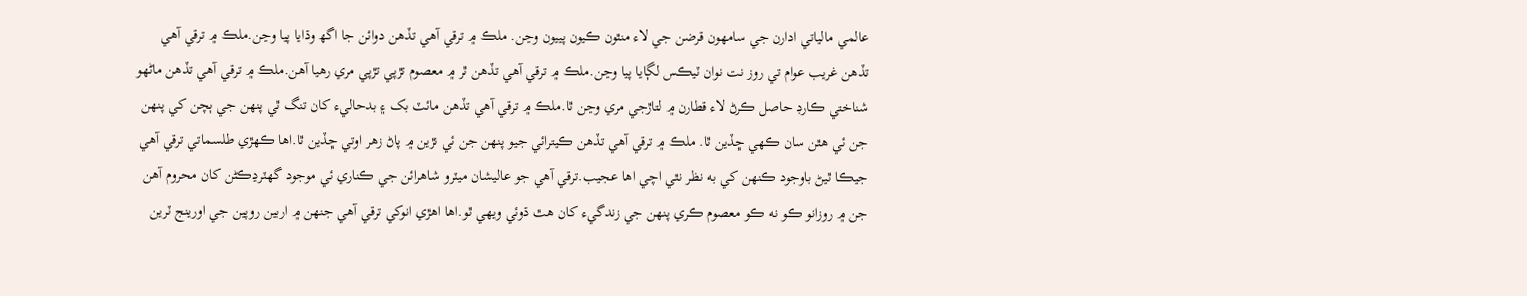عالمي مالياتي ادارن جي سامهون قرضن جي لاء منٿون ڪيون پييون وڃن. ملڪ ۾ ترقي آهي تڏهن دوائن جا اگھ وڌايا پيا وڃن.ملڪ ۾ ترقي آهي تڏهن غريب عوام تي روز نت نوان ٽيڪس لڳايا پيا وڃن.ملڪ ۾ ترقي آهي تڏهن ٿر ۾ معصوم تڙپي تڙپي مري رهيا آهن.ملڪ ۾ ترقي آهي تڏهن ماڻهو شناختي ڪارڊ حاصل ڪرڻ لاء قطارن ۾ لتاڙجي مري وڃن ٿا.ملڪ ۾ ترقي آهي تڏهن مائٽ بک ۽ بدحاليء کان تنگ ٿي پنهن جي ٻچن کي پنهن جن ئي هٿن سان ڪهي ڇڏين ٿا. ملڪ ۾ ترقي آهي تڏهن ڪيترائي جيو پنهن جن ئي نڙين ۾ پاڻ زهر اوتي ڇڏين ٿا.اها ڪهڙي طلسماتي ترقي آهي جيڪا ٿيڻ باوجود ڪنهن کي به نظر نٿي اچي اها عجيب.ترقي آهي جو عاليشان ميٽرو شاهرائن جي ڪناري ئي موجود گھٽرڍڪڻن کان محروم آهن جن ۾ روزانو ڪو نه ڪو معصوم ڪري پنهن جي زندگيء کان هٿ ڌوئي ويهي ٿو.اها اهڙي انوکي ترقي آهي جنهن ۾ اربين روپين جي اورينج ٽرين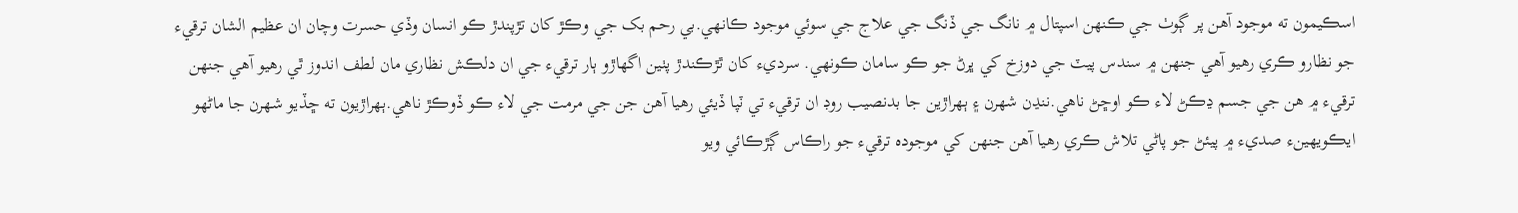اسڪيمون ته موجود آهن پر ڳوٺ جي ڪنهن اسپتال ۾ نانگ جي ڏنگ جي علاج جي سوئي موجود ڪانهي.بي رحم بک جي وڪڙ کان تڙپندڙ ڪو انسان وڏي حسرت وچان ان عظيم الشان ترقيء جو نظارو ڪري رهيو آهي جنهن ۾ سندس پيٽ جي دوزخ کي ڀرڻ جو ڪو سامان ڪونهي. سرديء کان ٿڙڪندڙ پٺين اگھاڙو ٻار ترقيء جي ان دلڪش نظاري مان لطف اندوز ٿي رهيو آهي جنهن ترقيء ۾ هن جي جسم ڍڪڻ لاء ڪو اوڇڻ ناهي.ننڍن شهرن ۽ ٻهراڙين جا بدنصيب روڊ ان ترقيء تي ٽپا ڏيئي رهيا آهن جن جي مرمت جي لاء ڪو ڏوڪڙ ناهي.ٻهراڙيون ته ڇڏيو شهرن جا ماڻهو ايڪويهينء صديء ۾ پيئڻ جو پاڻي تلاش ڪري رهيا آهن جنهن کي موجوده ترقيء جو راڪاس ڳڙڪائي ويو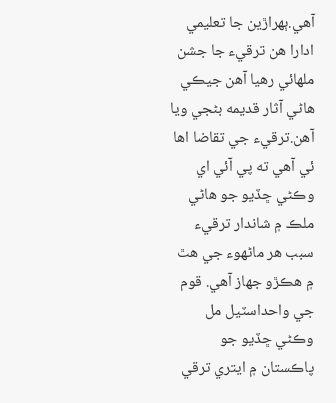آهي.ٻهراڙين جا تعليمي ادارا هن ترقيء جا جشن ملهائي رهيا آهن جيڪي هاڻي آثار قديمه بڻجي ويا آهن.ترقيء جي تقاضا اها ئي آهي ته پي آئي اي وڪڻي ڇڏيو جو هاڻي ملڪ ۾ شاندار ترقيء سبب هر ماڻهوء جي هٿ ۾ هڪڙو جهاز آهي. قوم جي واحداسٽيل مل وڪڻي ڇڏيو جو پاڪستان ۾ ايتري ترقي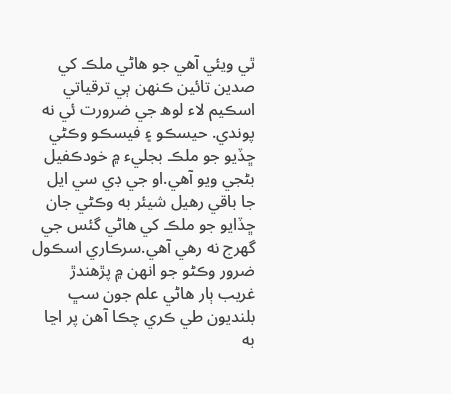ٿي ويئي آهي جو هاڻي ملڪ کي صدين تائين ڪنهن ٻي ترقياتي اسڪيم لاء لوھ جي ضرورت ئي نه پوندي. حيسڪو ۽ فيسڪو وڪڻي ڇڏيو جو ملڪ بجليء ۾ خودڪفيل بڻجي ويو آهي.او جي ڊي سي ايل جا باقي رهيل شيئر به وڪڻي جان ڇڏايو جو ملڪ کي هاڻي گئس جي گھرج نه رهي آهي.سرڪاري اسڪول ضرور وڪڻو جو انهن ۾ پڙهندڙ غريب ٻار هاڻي علم جون سڀ بلنديون طي ڪري چڪا آهن پر اڃا به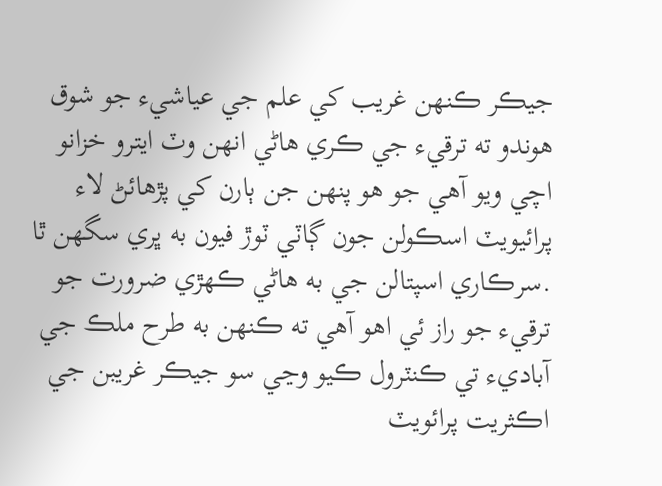جيڪر ڪنهن غريب کي علم جي عياشيء جو شوق هوندو ته ترقيء جي ڪري هاڻي انهن وٽ ايترو خزانو اچي ويو آهي جو هو پنهن جن ٻارن کي پڙهائڻ لاء پرائيويٽ اسڪولن جون ڳاٽي ٽوڙ فيون به ڀري سگھن ٿا .سرڪاري اسپتالن جي به هاڻي ڪهڙي ضرورت جو ترقيء جو راز ئي اهو آهي ته ڪنهن به طرح ملڪ جي آباديء تي ڪنٽرول ڪيو وڃي سو جيڪر غريبن جي اڪثريت پرائويٽ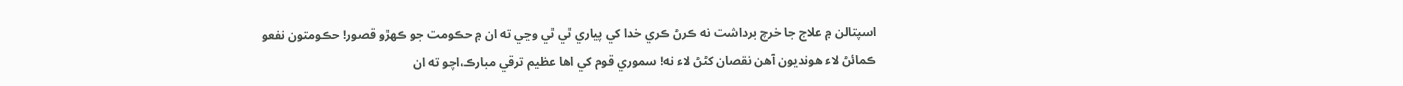اسپتالن ۾ علاج جا خرچ برداشت نه ڪرڻ ڪري خدا کي پياري ٿي ٿي وڃي ته ان ۾ حڪومت جو ڪهڙو قصور! حڪومتون نفعو ڪمائڻ لاء هونديون آهن نقصان کڻڻ لاء نه! سموري قوم کي اها عظيم ترقي مبارڪ،اچو ته ان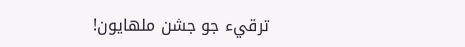ترقيء جو جشن ملهايون!